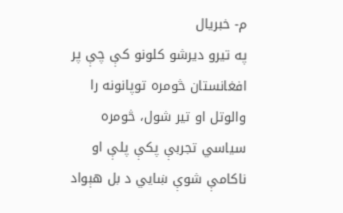م- خبريال
په تيرو ديرشو كلونو كې چې پر افغانستان څومره توپانونه را والوتل او تير شول، څومره سياسي تجربې پكې پلې او ناكامې شوې ښايي د بل هېواد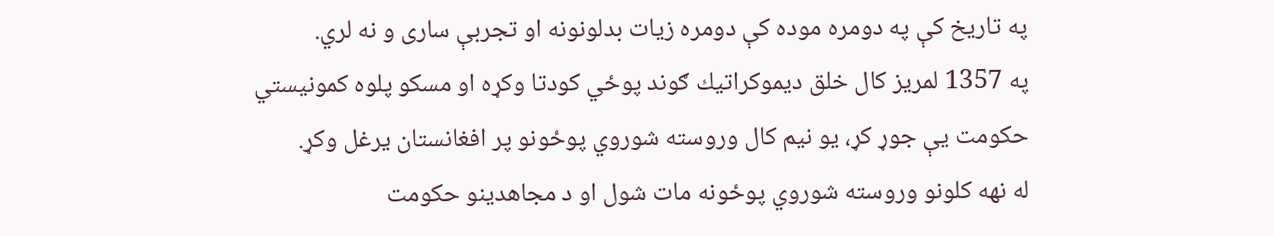په تاريخ كې په دومره موده كې دومره زيات بدلونونه او تجربې سارى و نه لري.
په 1357 لمريز كال خلق ديموكراتيك ګوند پوځي كودتا وكړه او مسكو پلوه كمونيستي حكومت يې جوړ كړ، يو نيم كال وروسته شوروي پوځونو پر افغانستان يرغل وكړ.
له نهه كلونو وروسته شوروي پوځونه مات شول او د مجاهدينو حكومت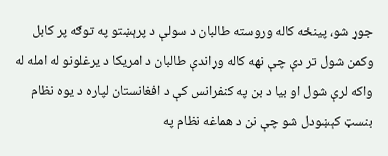جوړ شو، پينځه كاله وروسته طالبان د سولې د پرېښتو په توګه پر كابل وكمن شول تر دې چې نهه كاله وړاندې طالبان د امريكا د يرغلونو له امله له واكه لرې شول او بيا د بن په كنفرانس كې د افغانستان لپاره د يوه نظام بنسټ كېښودل شو چې نن د هماغه نظام په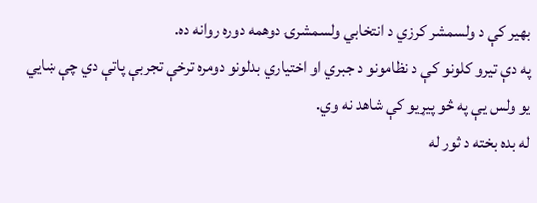بهير كې د ولسمشر كرزي د انتخابي ولسمشرۍ دوهمه دوره روانه ده.
په دې تيرو كلونو كې د نظامونو د جبري او اختياري بدلونو دومره ترخې تجربې پاتې دي چې ښايي يو ولس يې په څو پيړيو كې شاهد نه وي.
له بده بخته د ثور له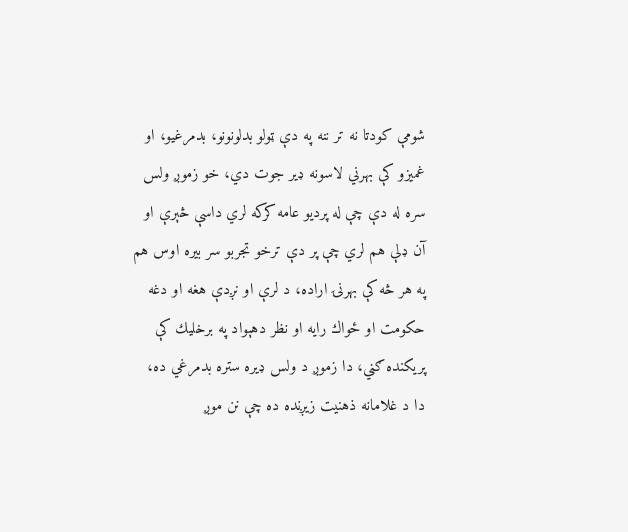شومې كودتا نه تر ننه په دې ټولو بدلونونو، بدمرغيو، او غميزو كې بهرني لاسونه ډير جوت دي، خو زموږ ولس سره له دې چې له پرديو عامه كركه لري داسې څېرې او آن ډلې هم لري چې پر دې ترخو تجربو سر بيره اوس هم په هر څه كې بهرنۍ اراده، د لرې او نږدې هغه او دغه حكومت او ځواك رايه او نظر دهېواد په برخليك كې پريكنده ګڼي، دا زموږ د ولس ډيره ستره بدمرغي ده، دا د غلامانه ذهنيت زيږنده ده چې نن موږ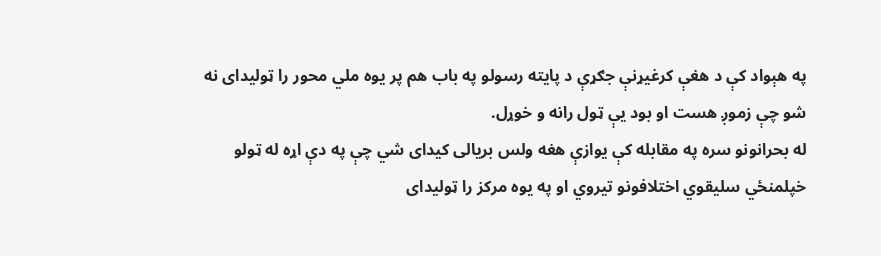په هېواد كې د هغې كرغيړنې جګړې د پايته رسولو په باب هم پر يوه ملي محور را ټوليداى نه شو چې زموږ هست او بود يې ټول رانه و خوړل.
له بحرانونو سره په مقابله كې يوازې هغه ولس بريالى كيداى شي چې په دې اړه له ټولو خپلمنځي سليقوي اختلافونو تيروي او په يوه مركز را ټوليداى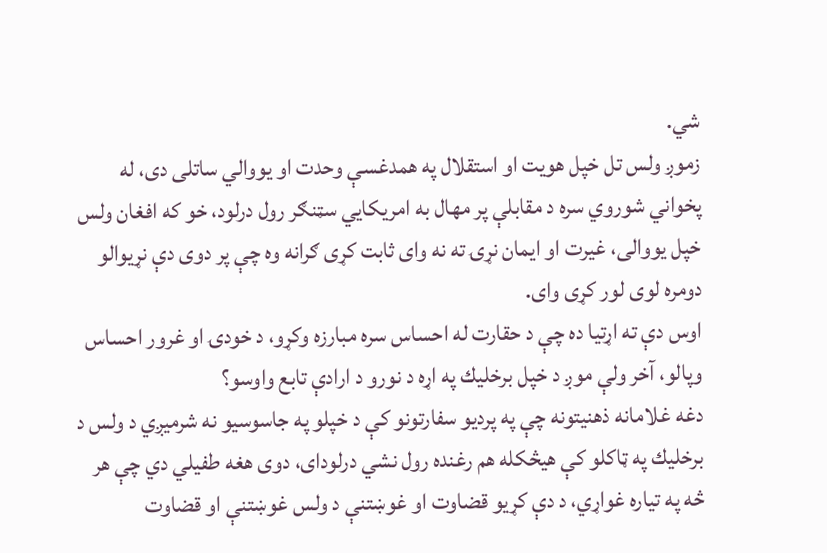شي.
زموږ ولس تل خپل هويت او استقلال په همدغسې وحدت او يووالي ساتلى دى، له پخواني شوروي سره د مقابلې پر مهال به امريكايي سټنګر رول درلود، خو كه افغان ولس خپل يووالى، غيرت او ايمان نړۍ ته نه واى ثابت كړى ګرانه وه چې پر دوى دې نړيوالو دومره لوى لور كړى واى.
اوس دې ته اړتيا ده چې د حقارت له احساس سره مبارزه وكړو، د خودۍ او غرور احساس وپالو، آخر ولې موږ د خپل برخليك په اړه د نورو د ارادې تابع واوسو؟
دغه غلامانه ذهنيتونه چې په پرديو سفارتونو كې د خپلو په جاسوسيو نه شرميږي د ولس د برخليك په ټاكلو كې هيڅكله هم رغنده رول نشي درلوداى، دوى هغه طفيلي دي چې هر څه په تياره غواړي، د دې كړيو قضاوت او غوښتنې د ولس غوښتنې او قضاوت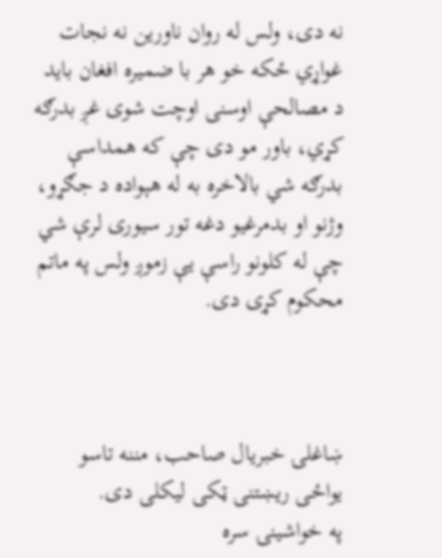نه دى، ولس له روان ناورين نه نجات غواړي ځكه خو هر با ضميره افغان بايد د مصالحې اوسنى اوچت شوى غږ بدرګه كړي، باور مو دى چې كه همداسې بدرګه شي بالاخره به له هېواده د جګړو، وژنو او بدمرغيو دغه تور سيورى لرې شي چې له كلونو راسې يې زموږ ولس په ماتم محكوم كړى دى.



ښاغلۍ خبریال صاحب، مننه تاسو یواځی ریښتنی ټکی لیکلی دی.
په خواشینۍ سره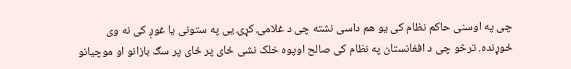چی په اوسنی حاکم نظام کی یو هم داسی نشته چی د غلامۍ کړۍ یی په ستونی یا غوږ کی نه وی ځوړنده. ترڅو چی د افغانستان په نظام کی صالح اوپوه خلک نشی ځای پر ځای پر سګ بازانو او موچیانو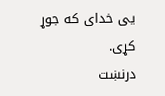یی خدای که جوړ کړی.
درنښت